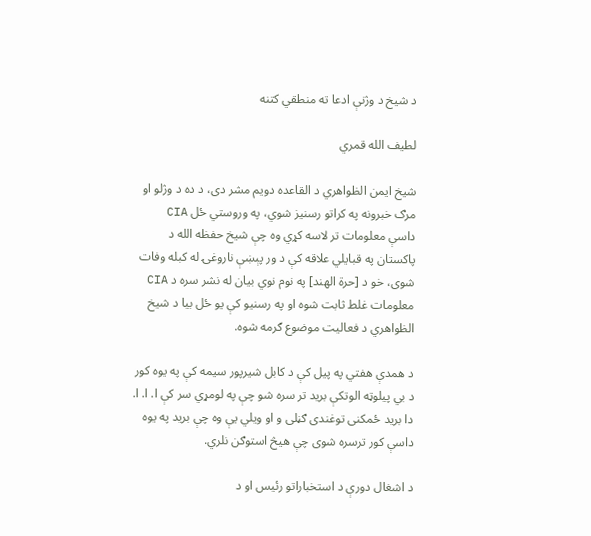د شيخ د وژنې ادعا ته منطقي کتنه

لطیف الله قمري

شيخ ايمن الظواهري د القاعده دويم مشر دی، د ده د وژلو او مرګ خبرونه په کراتو رسنيز شوي، په وروستي ځل CIA داسې معلومات تر لاسه کړي وه چې شيخ حفظه الله د پاکستان په قبايلي علاقه کې د ور پېښې ناروغۍ له کبله وفات شوی، خو د [حرة الهند] په نوم نوي بيان له نشر سره د CIA معلومات غلط ثابت شوه او په رسنيو کې يو ځل بيا د شيخ الظواهري د فعاليت موضوع ګرمه شوه.

د همدې هفتي په پیل کې د کابل شيرپور سيمه کې په يوه کور د بي پيلوټه الوتکې بريد تر سره شو چې په لومړي سر کې ا. ا. ا. دا بريد ځمکنی توغندی ګڼلی و او ويلي يې وه چې بريد په يوه داسې کور ترسره شوی چې هيڅ استوګن نلري.

د اشغال دورې د استخباراتو رئيس او د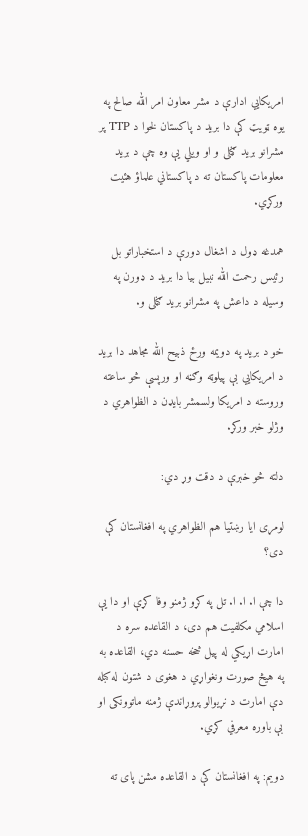امريکايي ادارې د مشر معاون امر الله صالح په یوه ټويټ کې دا بريد د پاکستان لخوا د TTP پر مشرانو بريد ګڼلی و او ويلي يې وه چې د بريد معلومات پاکستان ته د پاکستاني علماؤ هئيت ورکړي.

همدغه ډول د اشغال دورې د استخباراتو بل رئيس رحمت الله نبيل بيا دا بريد د ډورن په وسيله د داعش په مشرانو بريد ګڼلی و.

خو د بريد په دويمه ورځ ذبيح الله مجاهد دا بريد د امريکايي بې پيلوټه وګڼه او ورپسې څو ساعته وروسته د امريکا ولسمشر بايډن د الظواهري د وژلو خبر ورکړ.

دلته څو خبرې د دقت وړ دي:

لومړی ايا رښتيا هم الظواهري په افغانستان کې دی؟

دا چې ا. ا. ا. تل په کړو ژمنو وفا کړې او دا يې اسلامي مکلفيت هم دی، د القاعده سره د امارت اړيکي له پيل څخه حسنه دي، القاعده به په هيڅ صورت ونغواړي د هغوی د شتون له کبله دې امارت د نړيوالو پروړاندې ژمنه ماتوونکی او بې باوره معرفي کړي.

دويم: په افغانستان کې د القاعده مشن پای ته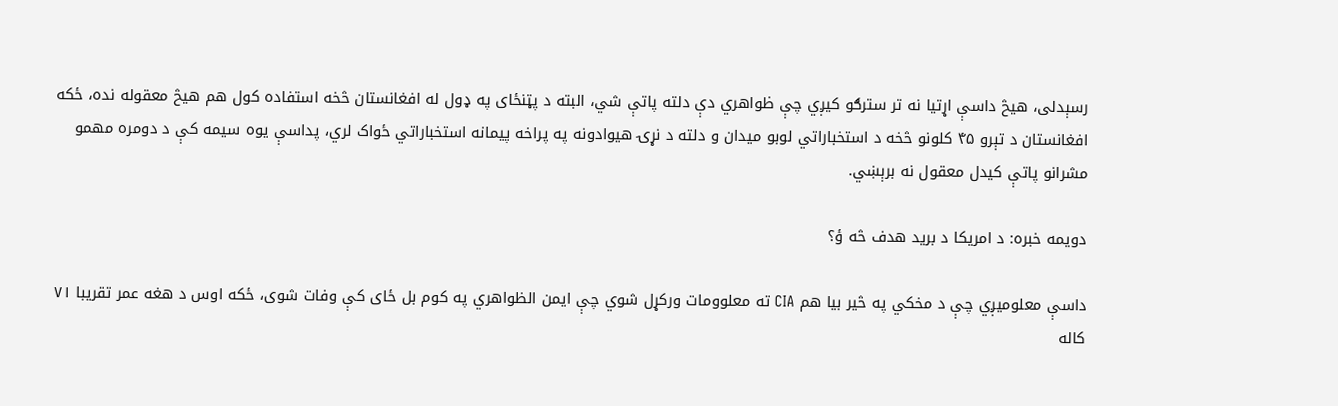رسېدلی، هيڅ داسې اړتيا نه تر سترګو کيږي چې ظواهري دې دلته پاتې شي، البته د پټنځای په ډول له افغانستان څخه استفاده کول هم هيڅ معقوله نده، ځکه افغانستان د تېرو ۴۵ کلونو څخه د استخباراتي لوبو ميدان و دلته د نړۍ هيوادونه په پراخه پيمانه استخباراتي ځواک لري، پداسې يوه سيمه کې د دومره مهمو مشرانو پاتې کيدل معقول نه برېښي.

دويمه خبره: د امريکا د بريد هدف څه ؤ؟

داسې معلوميږي چې د مخکي په څير بيا هم CIA ته معلوومات ورکړل شوي چې ايمن الظواهري په کوم بل ځای کې وفات شوی، ځکه اوس د هغه عمر تقريبا ۷۱ کاله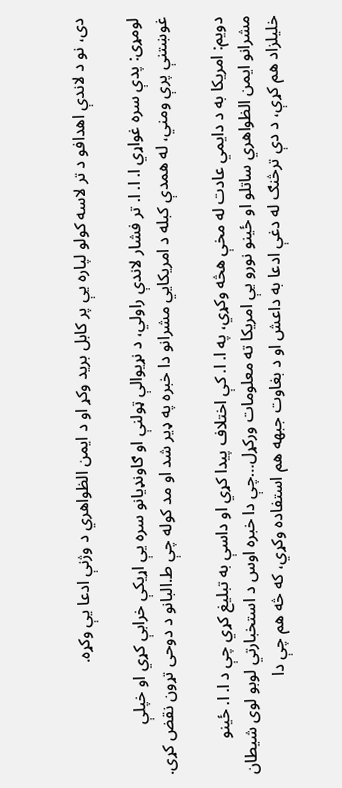دی، نو د لاندې اهدافو د تر لاسه کولو لپاره يې پر کابل بريد وکړ او د ايمن الظواهري د وژنې ادعا يې وکړه.

لومړی: پدې سره غواړي ا. ا. ا. تر فشار لاندې راولي، د نړيوالې ټولنې او ګاونډيانو سره يې اړيکې خرابې کړي او خپلې غوښتنې پرې ومني، له همدې کبله د امريکايي مشرانو دا خبره په ډير شد او مد کوله چې ط.البانو د دوحی تړون نقض کړی.

دويم: امريکا به د دايمي عادت له مخې هڅه وکړي، په ا. ا. کې اختلاف پيدا کړي او داسې به تبليغ کړي چې د ا. ا. ځينو مشرانو ايمن الظواهري ساتلو او ځينو نورو يې امريکا ته معلومات ورکړل…چې دا خبره اوس د استخبارتي لوبو لوی شيطان خليلزاد هم کړې، د دې ترڅنګ له دغې ادعا به داعش او د بغاوت جبهه هم استفاده وکړي، که څه هم چې دا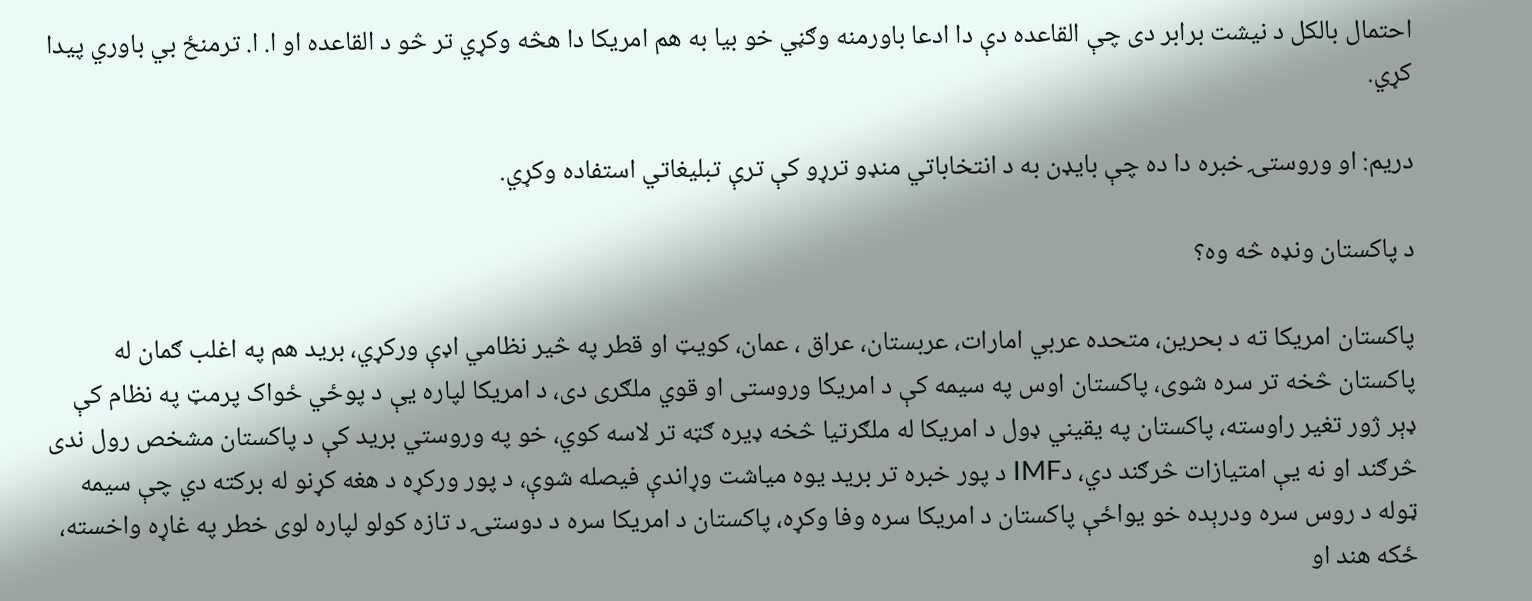احتمال بالکل د نيشت برابر دی چې القاعده دې دا ادعا باورمنه وګڼي خو بيا به هم امريکا دا هڅه وکړي تر څو د القاعده او ا. ا. ترمنځ بي باوري پيدا کړي.

دريم: او وروستۍ خبره دا ده چې بايډن به د انتخاباتي منډو ترړو کې ترې تبليغاتي استفاده وکړي.

د پاکستان ونډه څه وه؟

پاکستان امريکا ته د بحرين، متحده عربي امارات، عربستان، عراق ، عمان، کويټ او قطر په څير نظامي اډې ورکړي، بريد هم په اغلب ګمان له پاکستان څخه تر سره شوی، پاکستان اوس په سيمه کې د امريکا وروستی او قوي ملګری دی، د امريکا لپاره يې د پوځي ځواک پرمټ په نظام کې ډېر ژور تغير راوسته، پاکستان په يقيني ډول د امريکا له ملګرتيا څخه ډيره ګټه تر لاسه کوي، خو په وروستي بريد کې د پاکستان مشخص رول ندی څرګند او نه يې امتيازات څرګند دي، دIMF د پور خبره تر بريد يوه مياشت وړاندې فيصله شوې، د پور ورکړه د هغه کړنو له برکته دي چې سيمه ټوله د روس سره ودرېده خو يواځې پاکستان د امريکا سره وفا وکړه، پاکستان د امريکا سره د دوستۍ د تازه کولو لپاره لوی خطر په غاړه واخسته، ځکه هند او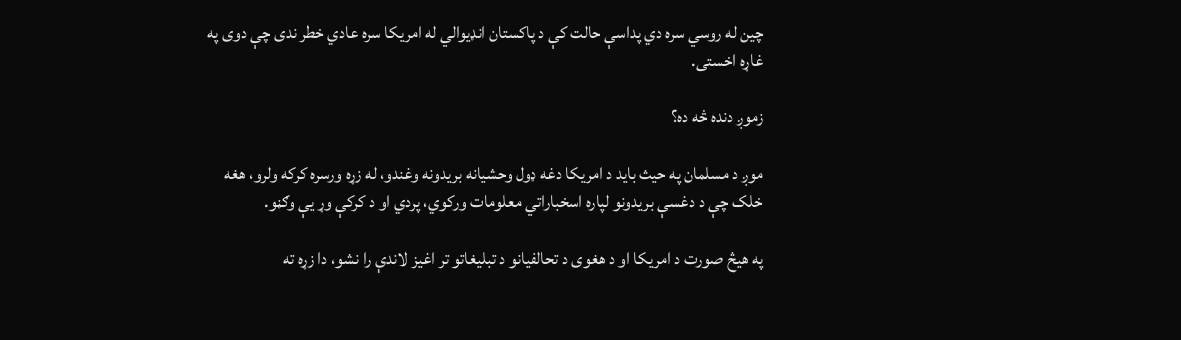چين له روسي سره دي پداسې حالت کې د پاکستان انډيوالي له امريکا سره عادي خطر ندی چې دوی په غاړه اخستی.

زموږ دنده څه ده؟

موږ د مسلمان په حيث بايد د امريکا دغه ډول وحشيانه بريدونه وغندو، له زړه ورسره کرکه ولرو، هغه خلک چې د دغسې بريدونو لپاره اسخباراتي معلومات ورکوي، پردي او د کرکې وړ يې وګڼو.

په هيڅ صورت د امريکا او د هغوی د تحالفيانو د تبليغاتو تر اغيز لاندې را نشو، دا زړه ته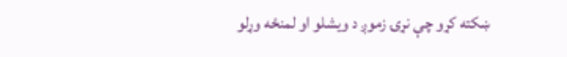ښکته کړو چې نړۍ زموږ د ويشلو او لمنځه وړلو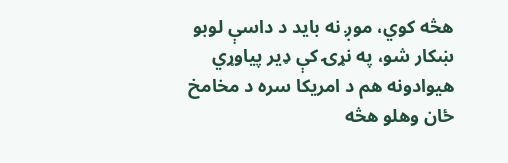هڅه کوي، موږ نه بايد د داسې لوبو ښکار شو، په نړۍ کې ډير پياوړي هيوادونه هم د امريکا سره د مخامخ ځان وهلو هڅه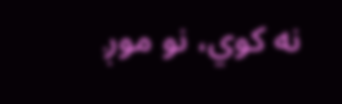نه کوي، نو موږ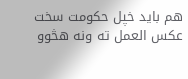هم بايد خپل حکومت سخت عکس العمل ته ونه هڅوو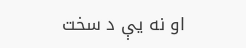او نه يې د سخت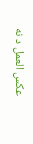عکس العمل د نه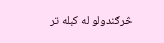څرګندولو له کبله تر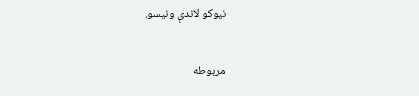نيوکو لاندې ونيسو.

مربوطه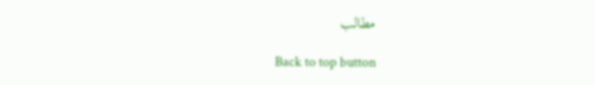مطالب

Back to top button